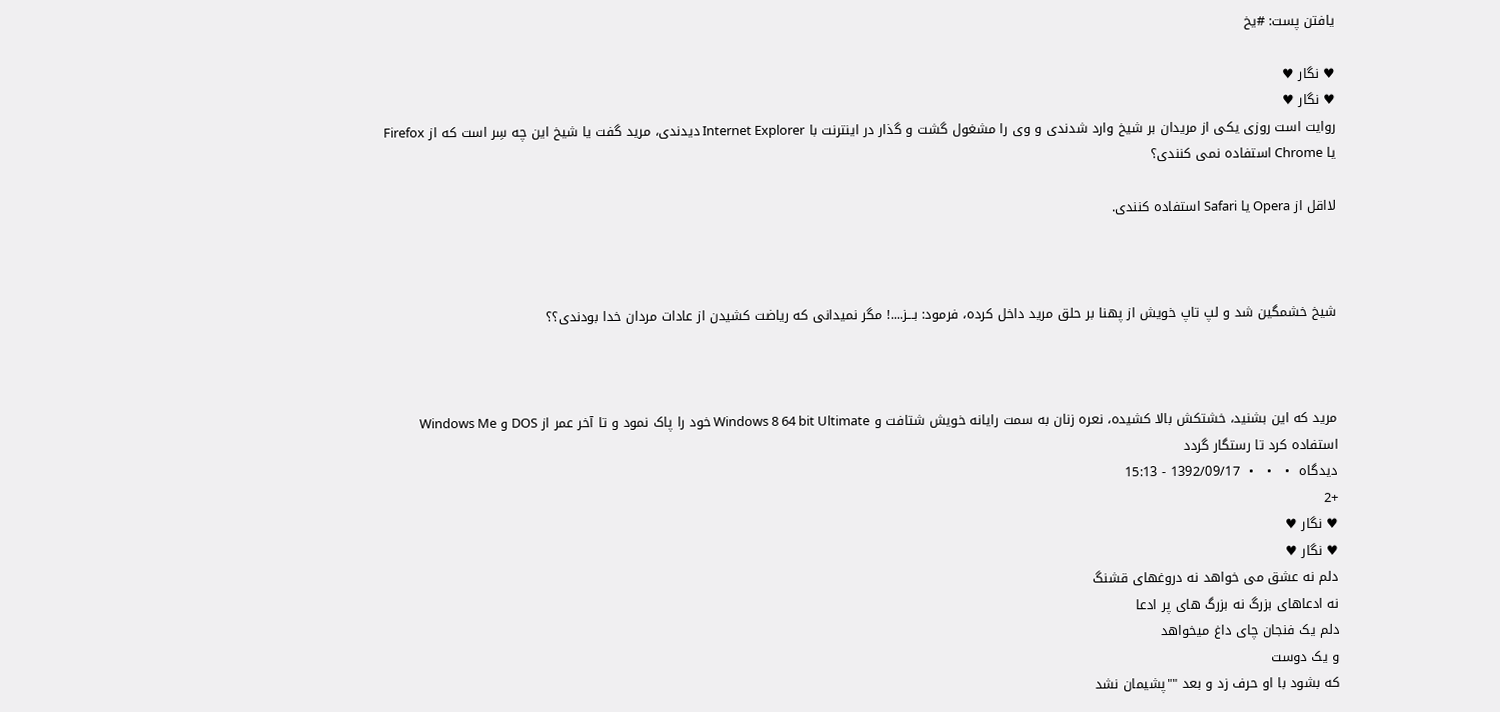یافتن پست: #یخ

♥ نگار ♥
♥ نگار ♥
روایت است روزی یکی از مریدان بر شیخ وارد شدندی و وی را مشغول گشت و گذار در اینترنت با Internet Explorer دیدندی، مرید گفت یا شیخ این چه سِر است که از Firefox یا Chrome استفاده نمی کنندی؟

لااقل از Opera یا Safari استفاده کنندی.



شیخ خشمگین شد و لپ تاپ خویش از پهنا بر حلق مرید داخل کرده، فرمود: بـــز....! مگر نمیدانی که ریاضت کشیدن از عادات مردان خدا بودندی؟؟



مرید که این بشنید، خشتکش بالا کشیده، نعره زنان به سمت رایانه خویش شتافت و Windows 8 64 bit Ultimate خود را پاک نمود و تا آخر عمر از DOS و Windows Me استفاده کرد تا رستگار گردد
دیدگاه  •   •   •  1392/09/17 - 15:13
+2
♥ نگار ♥
♥ نگار ♥
دلم نه عشق می خواهد نه دروغهای قشنگ
نه ادعاهای بزرگ نه بزرگ های پر ادعا
دلم یک فنجان چای داغ میخواهد
و یک دوست
که بشود با او حرف زد و بعد ""پشیمان نشد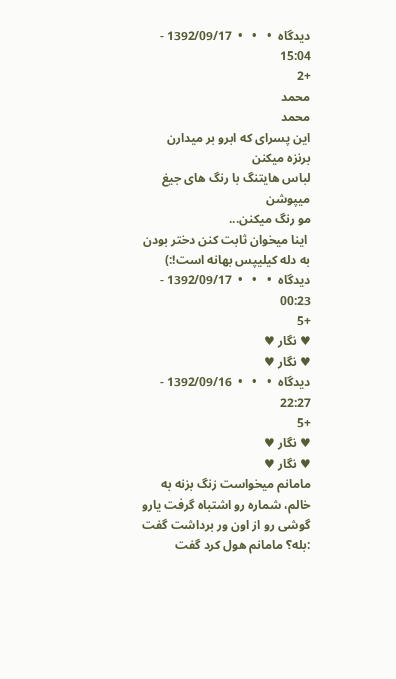دیدگاه  •   •   •  1392/09/17 - 15:04
+2
محمد
محمد
این پسرای که ابرو بر میدارن
برنزه میکنن
لباس هایتنگ با رنگ های جیغ میپوشن
مو رنگ میکنن...
 اینا میخوان ثابت کنن دختر بودن به دله کیلیپس بهانه است!:)
دیدگاه  •   •   •  1392/09/17 - 00:23
+5
♥ نگار ♥
♥ نگار ♥
دیدگاه  •   •   •  1392/09/16 - 22:27
+5
♥ نگار ♥
♥ نگار ♥
مامانم میخواست زنگ بزنه به خالم، شماره رو اشتباه گرفت یارو گوشی رو از اون ور برداشت گفت :بله؟ مامانم هول کرد گفت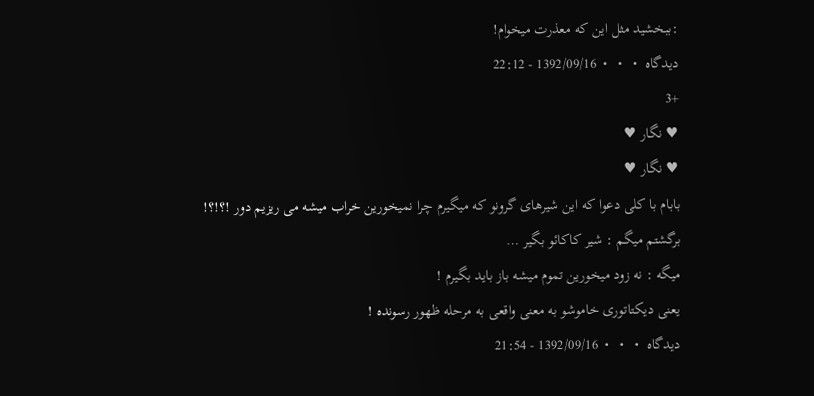:ببخشید مثل این که معذرت میخوام!
دیدگاه  •   •   •  1392/09/16 - 22:12
+3
♥ نگار ♥
♥ نگار ♥
بابام با کلی‌ دعوا که این شیر‌های گرونو که میگیرم چرا نمیخورین خراب میشه می ریزیم دور !؟!؟!
برگشتم میگم : شیر کاکائو بگیر …
میگه : نه زود میخورین تموم میشه باز باید بگیرم !
یعنی دیکتاتوری خاموشو به معنی واقعی به مرحله ظهور رسونده !
دیدگاه  •   •   •  1392/09/16 - 21:54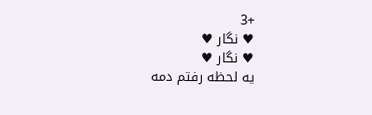+3
♥ نگار ♥
♥ نگار ♥
یه لحظه رفتم دمه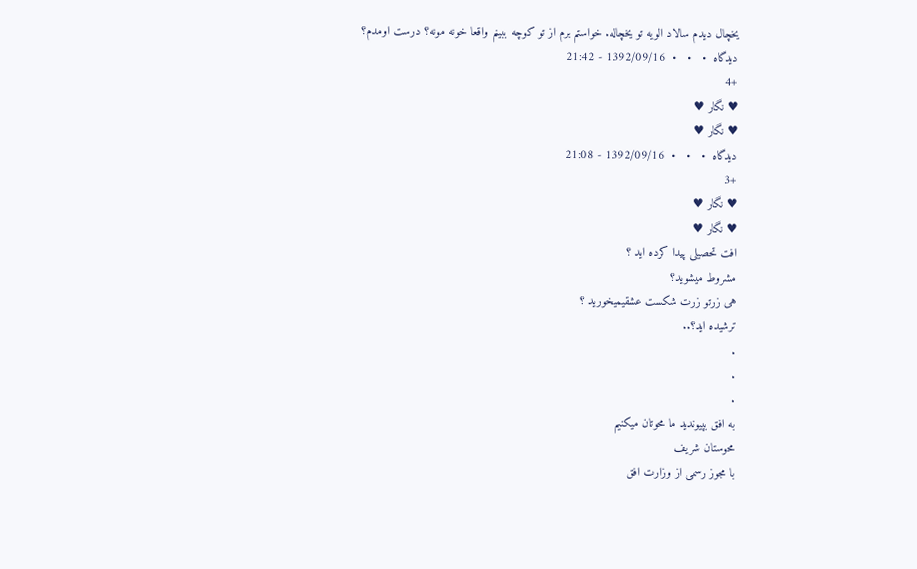یخچال دیدم سالاد الویه تو یخچاله. خواستم برم از تو کوچه ببینم واقعا خونه مونه؟ درست اومدم؟
دیدگاه  •   •   •  1392/09/16 - 21:42
+4
♥ نگار ♥
♥ نگار ♥
دیدگاه  •   •   •  1392/09/16 - 21:08
+3
♥ نگار ♥
♥ نگار ♥
افت تحصیلی پیدا کرده اید ؟
مشروط میشوید؟
هی زرتو زرت شکست عشقیمیخورید ؟
ترشیده اید؟..
.
.
.
به افق بپیوندید ما محوتان میکنیم
محوستان شریف
با مجوز رسمی از وزارت افق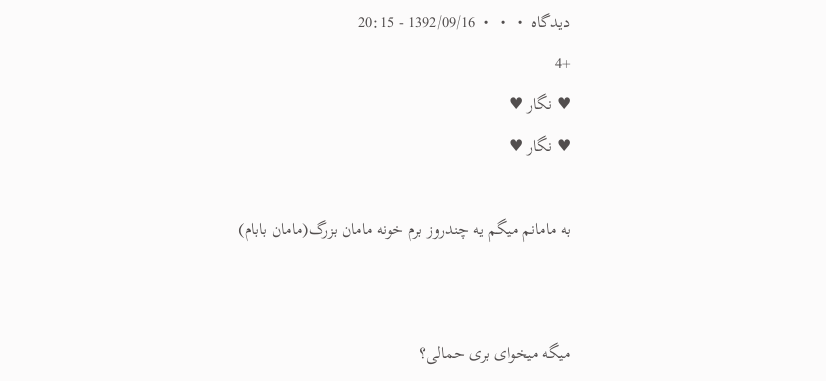دیدگاه  •   •   •  1392/09/16 - 20:15
+4
♥ نگار ♥
♥ نگار ♥

به مامانم میگم یه چندروز برم خونه مامان بزرگ(مامان بابام)


میگه میخوای بری حمالی؟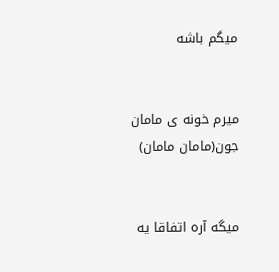میگم باشه


میرم خونه ی مامان جون(مامان مامان)


میگه آره اتفاقا یه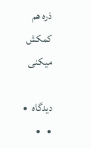ذره هم کمکش میکنی

دیدگاه  •   •   •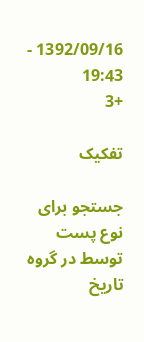1392/09/16 - 19:43
+3

تفکیک

جستجو برای
نوع پست توسط در گروه تاریخ